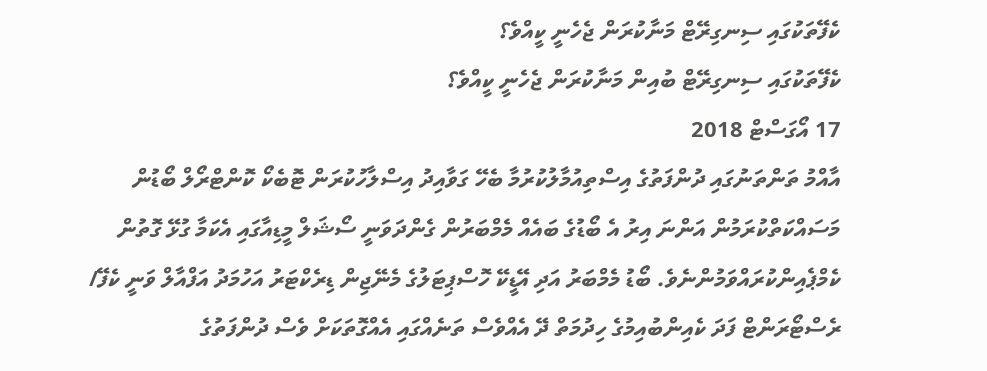ކެފޭތަކުގައި ސިނގިރޭޓް މަނާކުރަން ޖެހެނީ ކީއްވެ؟
ކެފޭތަކުގައި ސިނގިރޭޓް ބުއިން މަނާކުރަން ޖެހެނީ ކީއްވެ؟
17 އޯގަސްޓް 2018
އާއްމު ތަންތަނުގައި ދުންފަތުގެ އިސްތިއުމާލުކުރުމާ ބެހޭ ގަވާއިދު އިސްލާހުކުރަން ޓޮބެކޯ ކޮންޓްރޯލް ބޯޑުން މަސައްކަތްކުރަމުން އަންނަ އިރު އެ ބޯޑުގެ ބައެއް މެމްބަރުން ގެންދަވަނީ ސޯޝަލް މީޑިއާގައި އެކަމާ ގުޅޭ ގޮތުން ކެމްޕެއިންކުރައްވަމުންނެވެ. ބޯޑު މެމްބަރު އަދި އޭޑީކޭ ހޮސްޕިޓަލުގެ މެނޭޖިން ޑިރެކްޓަރު އަހުމަދު އަފްއާލް ވަނީ ކެފޭ/ ރެސްޓޯރަންޓް ފަދަ ކެއިންބުއިމުގެ ހިދުމަތް ދޭ އެއްވެސް ތަނެއްގައި އެއްގޮތަކަށް ވެސް ދުންފަތުގެ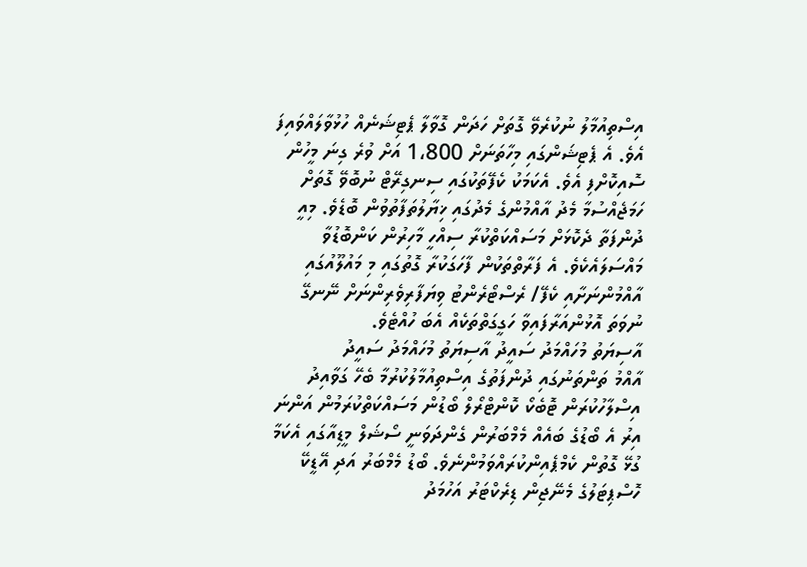އިސްތިއުމާލު ނުކުރެވޭ ގޮތަށް ހަދަން ގޮވާލާ ޕެޓިޝަނެއް ހުޅުވާލައްވައިފަ އެވެ. އެ ޕެޓިޝަންގައި މިހާތަނަށް 1،800 އަށް ވުރެ ގިނަ މީހުން ސޮއިކޮށްފި އެވެ. އެކަމަކު ކެފޭތަކުގައި ސިނގިރޭޓް ނުބޮވޭ ގޮތަށް ހަމަޖެއްސުމާ މެދު އާއްމުންގެ މެދުގައި ޚިޔާލުތަފާތުވުން ބޮޑެވެ. މިއީ ދުންފަތާ ދެކޮޅަށް މަސައްކަތްކުރާ ސިއްހީ މާހިރުން ކަންބޮޑުވާ މައްސަލައެކެވެ. އެ ފަރާތްތަކުން ފާހަގަކުރާ ގޮތުގައި މި މައުލޫއުގައި އާއްމުންނަށާއި ކެފޭ/ ރެސްޓޯރެންޓު ވިޔަފާރިވެރިންނަށް ނޭނގޭ ނުވަތަ އޮޅުންއަރާފައިވާ ހަގީގަތްތަކެއް އެބަ ހުއްޓެވެ.
އާސިޔަތު މުހައްމަދު ސައީދު އާސިޔަތު މުހައްމަދު ސައީދު
އާއްމު ތަންތަނުގައި ދުންފަތުގެ އިސްތިއުމާލުކުރުމާ ބެހޭ ގަވާއިދު އިސްލާހުކުރަން ޓޮބެކޯ ކޮންޓްރޯލް ބޯޑުން މަސައްކަތްކުރަމުން އަންނަ އިރު އެ ބޯޑުގެ ބައެއް މެމްބަރުން ގެންދަވަނީ ސޯޝަލް މީޑިއާގައި އެކަމާ ގުޅޭ ގޮތުން ކެމްޕެއިންކުރައްވަމުންނެވެ. ބޯޑު މެމްބަރު އަދި އޭޑީކޭ ހޮސްޕިޓަލުގެ މެނޭޖިން ޑިރެކްޓަރު އަހުމަދު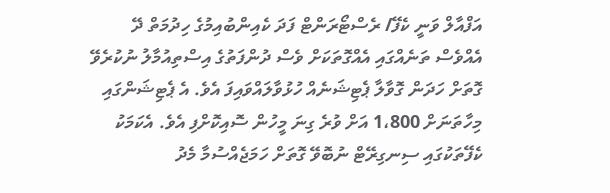އަފްއާލް ވަނީ ކެފޭ/ ރެސްޓޯރަންޓް ފަދަ ކެއިންބުއިމުގެ ހިދުމަތް ދޭ އެއްވެސް ތަނެއްގައި އެއްގޮތަކަށް ވެސް ދުންފަތުގެ އިސްތިއުމާލު ނުކުރެވޭ ގޮތަށް ހަދަން ގޮވާލާ ޕެޓިޝަނެއް ހުޅުވާލައްވައިފަ އެވެ. އެ ޕެޓިޝަންގައި މިހާތަނަށް 1،800 އަށް ވުރެ ގިނަ މީހުން ސޮއިކޮށްފި އެވެ. އެކަމަކު ކެފޭތަކުގައި ސިނގިރޭޓް ނުބޮވޭ ގޮތަށް ހަމަޖެއްސުމާ މެދު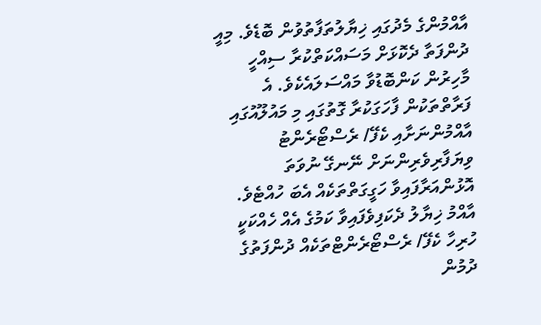އާއްމުންގެ މެދުގައި ޚިޔާލުތަފާތުވުން ބޮޑެވެ. މިއީ ދުންފަތާ ދެކޮޅަށް މަސައްކަތްކުރާ ސިއްހީ މާހިރުން ކަންބޮޑުވާ މައްސަލައެކެވެ. އެ ފަރާތްތަކުން ފާހަގަކުރާ ގޮތުގައި މި މައުލޫއުގައި އާއްމުންނަށާއި ކެފޭ/ ރެސްޓޯރެންޓު ވިޔަފާރިވެރިންނަށް ނޭނގޭ ނުވަތަ އޮޅުންއަރާފައިވާ ހަގީގަތްތަކެއް އެބަ ހުއްޓެވެ.
އާއްމު ޚިޔާލު ދެކަފިވެފައިވާ ކަމުގެ އެއް ހެއްކަކީ ހުރިހާ ކެފޭ/ ރެސްޓޯރެންޓްތަކެއް ދުންފަތުގެ ދުމުން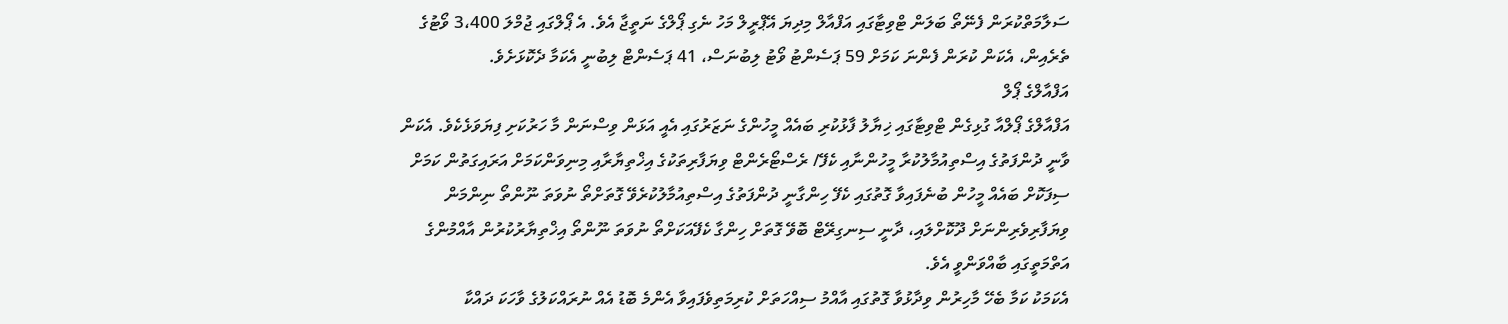ސަލާމަތްކުރަން ފެނޭތޯ ބަލަން ޓްވިޓާގައި އަފްއާލް މިދިޔަ އޭޕްރީލް މަހު ނެގި ޕޯލްގެ ނަތީޖާ އެވެ. އެ ޕޯލްގައި ޖުމްލަ 3،400 ވޯޓުގެ ތެރެއިން، އެކަން ކުރަން ފެންނަ ކަމަށް 59 ޕަސެންޓު ވޯޓު ލިބުނަސް، 41 ޕަސެންޓް ލިބުނީ އެކަމާ ދެކޮޅަށެވެ.
އަފްއާލްގެ ޕޯލް
އަފްއާލްގެ ޕޯލްއާ ގުޅިގެން ޓްވިޓާގައި ޚިޔާލު ފާޅުކުރި ބައެއް މީހުންގެ ނަޒަރުގައި އެއީ އަޅަން ވިސްނަން މާ ހަރުކަށި ފިޔަވަޅެކެވެ. އެކަން ވާނީ ދުންފަތުގެ އިސްތިއުމާލުކުރާ މީހުންނާއި ކެފޭ/ ރެސްޓޯރެންޓް ވިޔަފާރިތަކުގެ އިޚްތިޔާރާއި މިނިވަންކަމަށް އަރައިގަތުން ކަމަށް ސިފަކޮށް ބައެއް މީހުން ބުނެފައިވާ ގޮތުގައި ކެފޭ ހިންގާނީ ދުންފަތުގެ އިސްތިއުމާލުކުރެވޭ ގޮތަށްތޯ ނުވަތަ ނޫންތޯ ނިންމަން ވިޔަފާރިވެރިންނަށް ދޫކޮށްލައި، ދާނީ ސިނގިރޭޓް ބޮވޭ ގޮތަށް ހިންގާ ކެފޭއަކަށްތޯ ނުވަތަ ނޫންތޯ އިޚްތިޔާރުކުރުން އާއްމުންގެ އަތްމަތީގައި ބާއްވަންވީ އެވެ.
އެކަމަކު ކަމާ ބެހޭ މާހިރުން ވިދާޅުވާ ގޮތުގައި އާއްމު ސިއްހަތަށް ކުރިމަތިވެފައިވާ އެންމެ ބޮޑު އެއް ނުރައްކަލުގެ ވާހަކަ ދައްކާ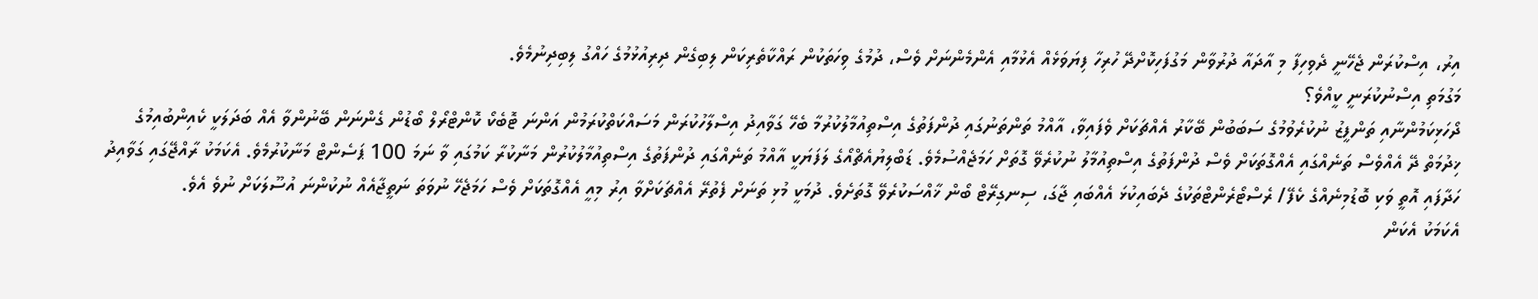އިރު، އިސްކުރަން ޖެހޭނީ ދެވިހިފާ މި އާދައާ ދުރުވާން މަގުފަހިކޮށްދޭ ހުރިހާ ފިޔަވަޅެއް އެޅުމާއި އެންމެންނަށް ވެސް، ދުމުގެ ވިހަތަކުން ރައްކާތެރިކަން ލިބިގެން ދިރިއުޅުމުގެ ހައްގު ލިބިދިނުމެވެ.
މަގުމަތި އިސްނުކުރަނީ ކީއްވެ؟
ދޯހަޅިކަމުންނާއި ތަންފީޒު ނުކުރެވުމުގެ ސަބަބުން ބޭކާރު އެއްޗަކަށް ވެފައިވާ، އާއްމު ތަންތަނުގައި ދުންފަތުގެ އިސްތިއުމާލުކުރުމާ ބެހޭ ގަވާއިދު އިސްލާހުކުރަން މަސައްކަތްކުރަމުން އަންނަ ޓޮބެކޯ ކޮންޓްރޯލް ބޯޑުން ގެންނަން ބޭނުންވާ އެއް ބަދަލަކީ ކެއިންބުއިމުގެ ޚިދުމަތް ދޭ އެއްވެސް ތަނެއްގައި އެއްގޮތަކަށް ވެސް ދުންފަތުގެ އިސްތިއުމާލު ނުކުރެވޭ ގޮތަށް ހަމަޖެއްސުމެވެ. ޑަބްލިޔުއެޗްއޯގެ ލަފަޔަކީ އާއްމު ތަނެއްގައި ދުންފަތުގެ އިސްތިއުމާލުކުރުން މަނާކުރާ ކަމުގައި ވާ ނަމަ 100 ޕަސެންޓް މަނާކުރުމެވެ. އެކަމަކު ރާއްޖޭގައި ގަވާއިދު ހަދާފައި އޮތީ ވަކި ބޮޑުމިނެއްގެ ކެފޭ/ ރެސްޓޯރެންޓްތަކުގެ ދެބައިކުޅަ އެއްބައި ޖާގަ، ސިނގިރޭޓް ބޯން ޚާއްސަކުރެވޭ ގޮތަށެވެ. ދުމަކީ މުޅި ތަނަށް ފެތުރޭ އެއްޗަކަށްވާ އިރު މިއީ އެއްގޮތަކަށް ވެސް ހަމަޖެހޭ ނުވަތަ ނަތީޖާއެއް ނުކުންނަ އުސޫލަކަށް ނުވެ އެވެ.
އެކަމަކު އެކަން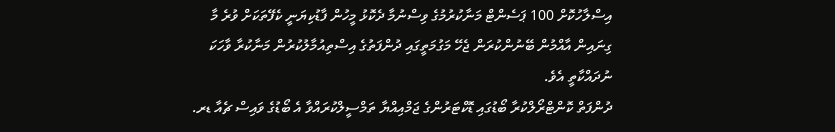އިސްލާހުކޮށް 100 ޕަސެންޓް މަނާކުރުމުގެ ވިސްނުމާ ދެކޮޅު މީހުން ފާޑުކިޔަނީ ކެފޭތަކަށް ވުރެ މާ ގިނައިން އާއްމުން ބޭނުންކުރަން ޖެހޭ މަގުމަތީގައި ދުންފަތުގެ އިސްތިއުމާލުކުރުން މަނާކުރާ ވާހަކަ ނުދައްކާތީ އެވެ.
ދުންފަތް ކޮންޓްރޯލްކުރާ ބޯޑުގައި ޑޮކްޓަރުންގެ ޖަމްއިއްޔާ ތަމްސީލްކުރައްވާ އެ ބޯޑުގެ ވައިސް ޗެއާ ޑރ.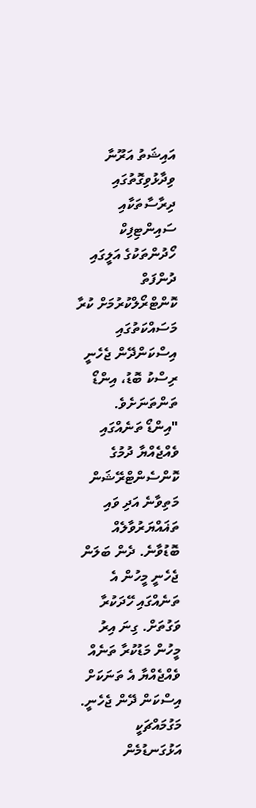އައިޝަތު އަރޫނާ ވިދާޅުވިގޮތުގައި ދިރާސާތަކާއި ސައިންޓިފިކް ހޯދުންތަކުގެ އަލީގައި ދުންފަތް ކޮންޓްރޯލްކުރުމަށް ކުރާ މަސައްކަތުގައި އިސްކަންދޭން ޖެހެނީ ރިސްކު ބޮޑު، އިންޑޯ ތަންތަނަށެވެ.
"އިންޑޯ ތަނެއްގައި ވެއްޖެއްޔާ ދުމުގެ ކޮންސެންޓްރޭޝަން މަތިވާނެ އަދި ވައި ތަޣައްޔަރުވާލެއް ބޮޑުވާނެ. ދެން ބަލަން ޖެހެނީ މީހުން އެ ތަނެއްގައި ހޭދަކުރާ ވަގުތަށް. ގިނަ އިރު މީހުން މަޑުކުރާ ތަނެއް ވެއްޖެއްޔާ އެ ތަނަކަށް އިސްކަން ދޭން ޖެހެނީ. މަގުމައްޗަކީ އަޅުގަނޑުމެން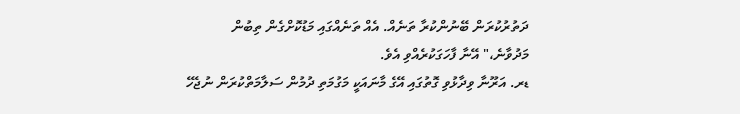ދަތުރުކުރަން ބޭނުންކުރާ ތަނެއް. އެއް ތަނެއްގައި މަޑުކޮށްގެން ތިބުން މަދުވާނެ،" އޭނާ ފާހަގަކުރެއްވި އެވެ.
ޑރ. އަރޫނާ ވިދާޅުވި ގޮތުގައި އޭގެ މާނައަކީ މަގުމަތި ދުމުން ސަލާމަތްކުރަން ނުޖެހޭ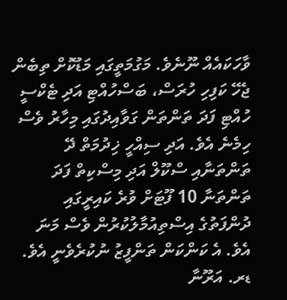ވާހަކައެއް ނޫނެވެ. މަގުމަތީގައި މަޑުކޮށް ތިބެން ޖެހޭ ކަފިހި ހުރަސް، ބަސްހުއްޓި އަދި ޓެކްސީ ހުއްޓި ފަދަ ތަންތަން ގަވާއިދުގައި މިހާރު ވެސް ހިމެނެ އެވެ. އަދި ސިއްހީ ޚިދުމަތް ދޭ ތަންތަނާއި ސްކޫލް އަދި މިސްކިތް ފަދަ ތަންތަނާ 10 ފޫޓަށް ވުރެ ކައިރީގައި ދުންފަތުގެ އިސްތިއުމާލުކުރުން ވެސް މަނަ އެވެ. އެ ކަންކަން ތަންފީޒު ނުކުރެވެނީ އެވެ.
ޑރ. އަރޫނާ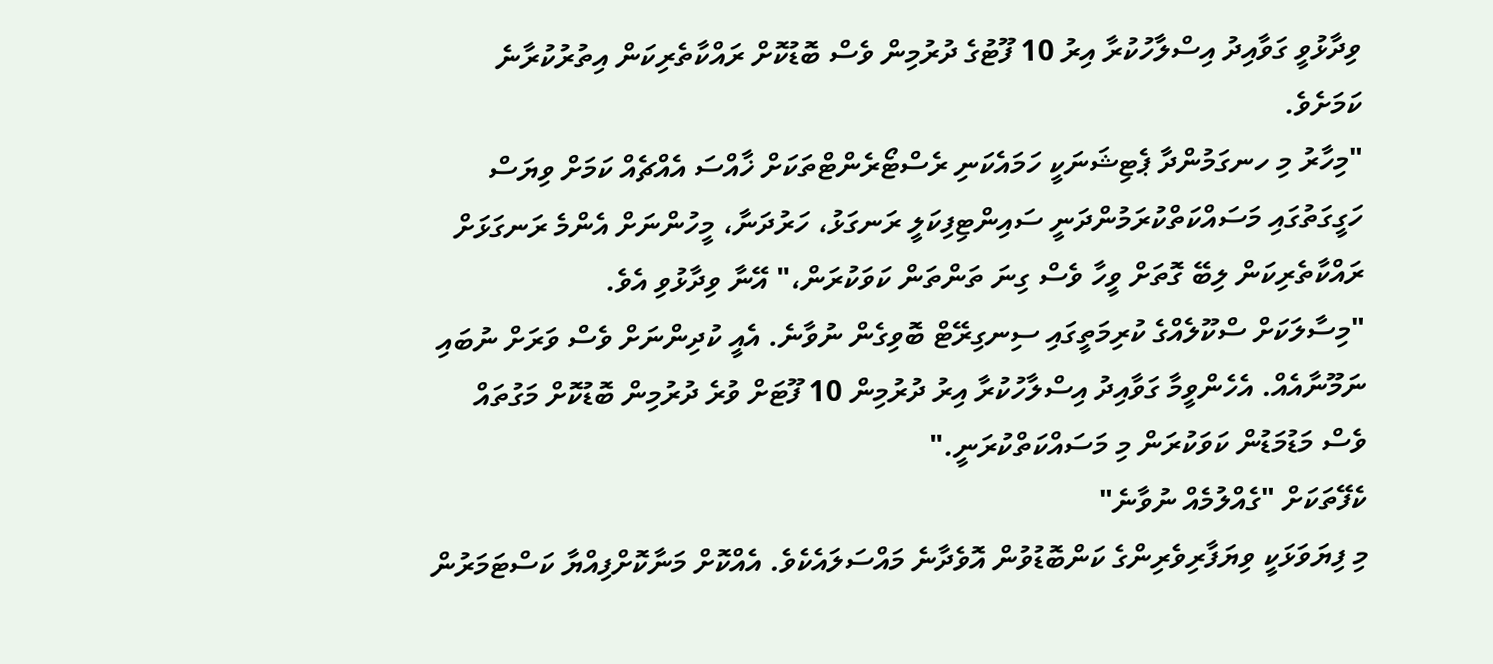ވިދާޅުވީ ގަވާއިދު އިސްލާހުކުރާ އިރު 10 ފޫޓުގެ ދުރުމިން ވެސް ބޮޑުކޮށް ރައްކާތެރިކަން އިތުރުކުރާނެ ކަމަށެވެ.
"މިހާރު މި ހނގަމުންދާ ޕެޓިޝަނަކީ ހަމައެކަނި ރެސްޓޯރެންޓްތަކަށް ޚާއްސަ އެއްޗެއް ކަމަށް ވިޔަސް ހަގީގަތުގައި މަސައްކަތްކުރަމުންދަނީ ސައިންޓިފިކަލީ ރަނގަޅު، ހަރުދަނާ، މީހުންނަށް އެންމެ ރަނގަޅަށް ރައްކާތެރިކަން ލިބޭ ގޮތަށް ވީހާ ވެސް ގިނަ ތަންތަން ކަވަކުރަން،" އޭނާ ވިދާޅުވި އެވެ.
"މިސާލަކަށް ސްކޫލެއްގެ ކުރިމަތީގައި ސިނގިރޭޓް ބޮވިގެން ނުވާނެ. އެއީ ކުދިންނަށް ވެސް ވަރަށް ނުބައި ނަމޫނާއެއް. އެހެންވީމާ ގަވާއިދު އިސްލާހުކުރާ އިރު ދުރުމިން 10 ފޫޓަށް ވުރެ ދުރުމިން ބޮޑުކޮށް މަގުތައް ވެސް މަޑުމަޑުން ކަވަކުރަން މި މަސައްކަތްކުރަނީ."
ކެފޭތަކަށް "ގެއްލުމެއް ނުވާނެ"
މި ފިޔަވަޅަކީ ވިޔަފާރިވެރިންގެ ކަންބޮޑުވުން އޮވެދާނެ މައްސަލައެކެވެ. އެއްކޮށް މަނާކޮށްފިއްޔާ ކަސްޓަމަރުން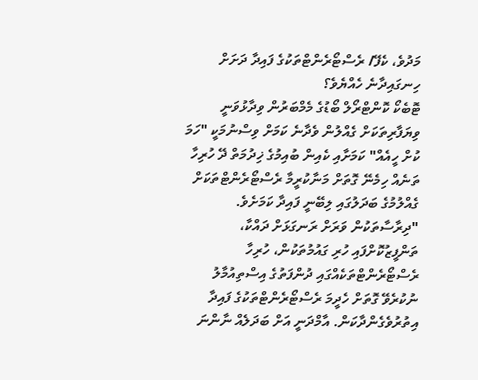މަދުވެ، ކެފޭ/ ރެސްޓޯރެންޓްތަކުގެ ފައިދާ ދަށަށް ހިނގައިދާނެ ހެއްޔެވެ؟
ޓޮބެކޯ ކޮންޓްރޯލް ބޯޑުގެ މެމްބަރުން ވިދާޅުވަނީ ވިޔަފާރިތަކަށް ގެއްލުން ވެދާނެ ކަމަށް ވިސްނުމަކީ "ހަމަ ކުށް ހީއެއް" ކަމަށާއި ކެއިން ބުއިމުގެ ޚިދުމަތް ދޭ ހުރިހާ ތަނެއް ހިމެނޭ ގޮތަށް މަނާކުރީމާ ރެސްޓޯރެންޓްތަކަށް ގެއްލުމުގެ ބަދަލުގައި ލިބޭނީ ފައިދާ ކަމަށެވެ.
"ދިރާސާތަކުން ވަރަށް ރަނގަޅަށް ދައްކާ، ތަންފީޒުކޮށްފައި ހުރި ގައުމުތަކުން، ހުރިހާ ރެސްޓޯރެންޓްތަކެއްގައި ދުންފަތުގެ އިސްތިއުމާލު ނުކުރެވޭ ގޮތަށް ހެދީމަ ރެސްޓޯރެންޓްތަކުގެ ފައިދާ އިތުރުވެގެންދާކަން. އާމްދަނީ އަށް ބަދަލެއް ނާންނަ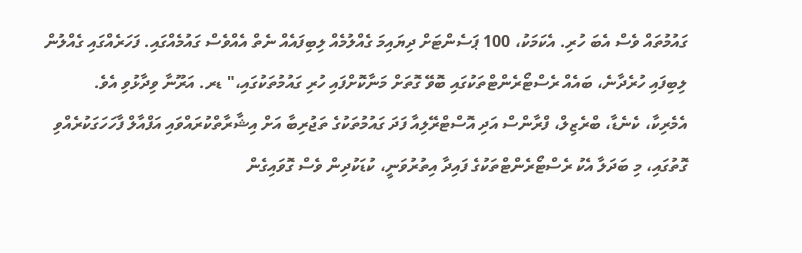ގައުމުތައް ވެސް އެބަ ހުރި. އެކަމަކު، 100 ޕަސެންޓަށް ދިޔައިމަ ގެއްލުމެއް ލިބިފައެއް ނެތް އެއްވެސް ގައުމެއްގައި. ފަހަރެއްގައި ގެއްލުން ލިބިފައި ހުރެދާނެ، ބައެއް ރެސްޓޯރެންޓްތަކުގައި ބޮވޭ ގޮތަށް މަނާކޮށްފައި ހުރި ގައުމުތަކުގައި،" ޑރ. އަރޫނާ ވިދާޅުވި އެވެ.
އެމެރިކާ، ކެނެޑާ، ބްރެޒިލް، ފްރާންސް އަދި އޮސްޓްރޭލިއާ ފަދަ ގައުމުތަކުގެ ތަޖުރިބާ އަށް އިޝާރާތްކުރައްވައި އަފްއާލް ފާހަހަގަކުރެއްވި ގޮތުގައި، މި ބަދަލާ އެކު ރެސްޓޯރެންޓްތަކުގެ ފައިދާ އިތުރުވަނީ، ކުޑަކުދިން ވެސް ގޮވައިގެން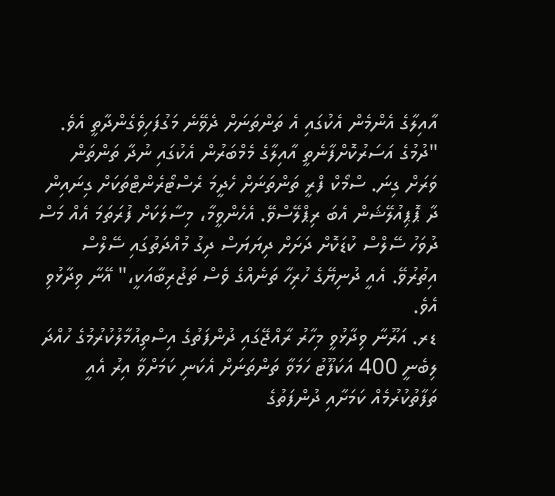އާއިލާގެ އެންމެން އެކުގައި އެ ތަންތަނަށް ދެވޭނެ މަގުފަހިވެގެންދާތީ އެވެ.
"ދުމުގެ އަސަރުކޮށްފާނެތީ އާއިލާގެ މެމްބަރުން އެކުގައި ނުދާ ތަންތަން ވަރަށް ގިނަ. ސްމޯކް ފްރީ ތަންތަނަށް ހެދީމަ ރެސްޓޯރެންޓްތަކަށް ގިނައިން ދާ ޕޮޕިއުލޭޝަން އެބަ ރިޕްލޭސްވޭ. އެހެންވީމާ، މިސާލަކަށް ފުރަތަމަ އެއް މަސް ދުވަހު ސޭލްސް ކުޑަކޮށް ދަށަށް ދިޔަޔަސް ދިގު މުއްދަތުގައި ސޭލްސް އިތުރުވޭ. އެއީ ދުނިޔޭގެ ހުރިހާ ތަނެއްގެ ވެސް ތަޖުރިބާއަކީ،" އޭނާ ވިދާޅުވި އެވެ.
ޑރ. އަރޫނާ ވިދާޅުވީ މިހާރު ރާއްޖޭގައި ދުންފަތުގެ އިސްތިއުމާލުކުރުމުގެ ހުއްދަ ލިބެނީ 400 އަކަފޫޓު ހަމަވާ ތަންތަނަށް އެކަނި ކަމަށްވާ އިރު އެއީ ތަފާތުކުރުމެއް ކަމަށާއި ދުންފަތުގެ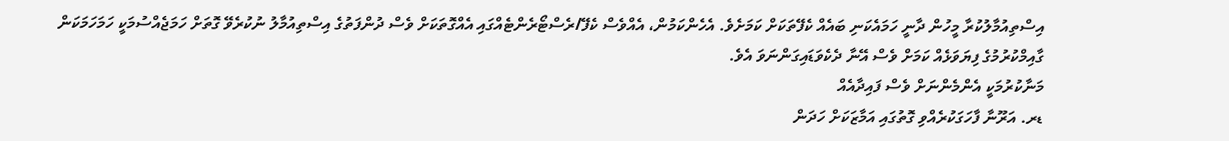އިސްތިއުމާލުކުރާ މީހުން ދާނީ ހަމައެކަނި ބައެއް ކެފޭތަކަށް ކަމަށެވެ. އެހެންކަމުން، އެއްވެސް ކެފޭ/ރެސްޓޯރެންޓެއްގައި އެއްގޮތަކަށް ވެސް ދުންފަތުގެ އިސްތިއުމާލު ނުކުރެވޭ ގޮތަށް ހަމަޖެއްސުމަކީ ހަމަހަމަކަން ގާއިމްކުރުމުގެ ފިޔަވަޅެއް ކަމަށް ވެސް އޭނާ ދެކެވަޑައިގަންނަވަ އެވެ.
މަނާކުރުމަކީ އެންމެންނަށް ވެސް ފައިދާއެއް
ޑރ. އަރޫނާ ފާހަގަކުރެއްވި ގޮތުގައި އަމާޒަކަށް ހަދަން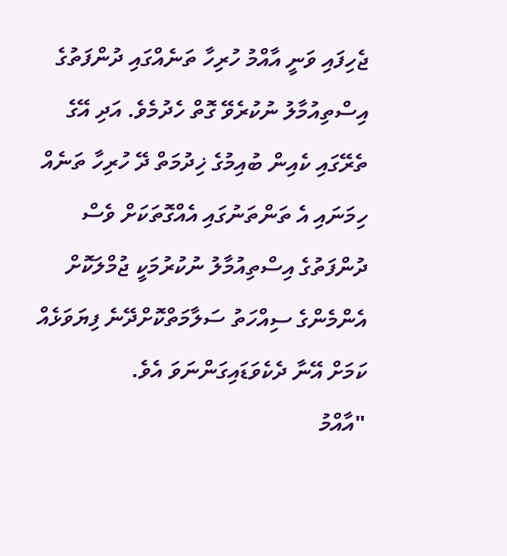ޖެހިފައި ވަނީ އާއްމު ހުރިހާ ތަނެއްގައި ދުންފަތުގެ އިސްތިއުމާލު ނުކުރެވޭ ގޮތް ހެދުމެވެ. އަދި އޭގެ ތެރޭގައި ކެއިން ބުއިމުގެ ޚިދުމަތް ދޭ ހުރިހާ ތަނެއް ހިމަނައި އެ ތަންތަނުގައި އެއްގޮތަކަށް ވެސް ދުންފަތުގެ އިސްތިއުމާލު ނުކުރުމަކީ ޖުމްލަކޮށް އެންމެންގެ ސިއްހަތު ސަލާމަތްކޮށްދޭނެ ފިޔަވަޅެއް ކަމަށް އޭނާ ދެކެވަޑައިގަންނަވަ އެވެ.
"އާއްމު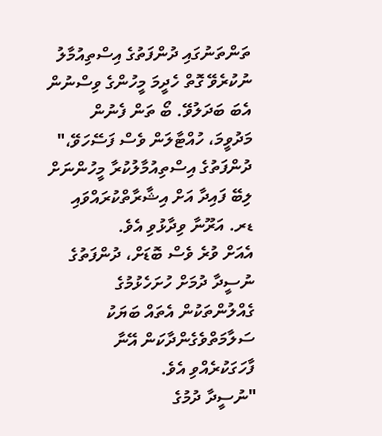ތަންތަނުގައި ދުންފަތުގެ އިސްތިއުމާލު ނުކުރެވޭ ގޮތް ހެދީމަ މީހުންގެ ވިސްނުން އެބަ ބަދަލުވޭ. ބޯ ތަން ފެނުން މަދުވީމަ، ހުއްޓާލަން ވެސް ފަސޭހަވޭ،" ދުންފަތުގެ އިސްތިއުމާލުކުރާ މީހުންނަށް ލިބޭ ފައިދާ އަށް އިޝާރާތްކުރައްވައި ޑރ. އަރޫނާ ވިދާޅުވި އެވެ.
އެއަށް ވުރެ ވެސް ބޮޑަށް، ދުންފަތުގެ ނުސީދާ ދުމަށް ހުށަހެޅުމުގެ ގެއްލުންތަކުން އެތައް ބަޔަކު ސަލާމަތްވެގެންދާކަން އޭނާ ފާހަގަކުރެއްވި އެވެ.
"ނުސީދާ ދުމުގެ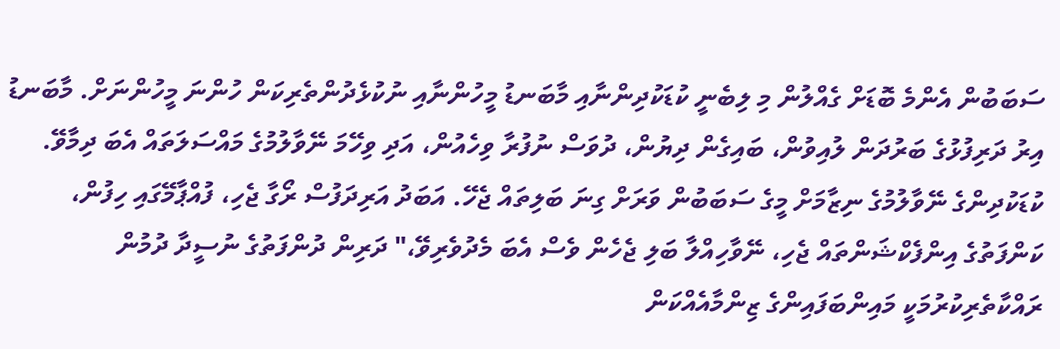ސަބަބުން އެންމެ ބޮޑަށް ގެއްލުން މި ލިބެނީ ކުޑަކުދިންނާއި މާބަނޑު މީހުންނާއި ނުކުޅެދުންތެރިކަން ހުންނަ މީހުންނަށް. މާބަނޑު އިރު ދަރިފުޅުގެ ބަރުދަން ލުއިވުން، ބައިގެން ދިޔުން، ދުވަސް ނުފުރާ ވިހެއުން، އަދި ވިހޭމަ ނޭވާލުމުގެ މައްސަލަތައް އެބަ ދިމާވޭ. ކުޑަކުދިންގެ ނޭވާލުމުގެ ނިޒާމަށް މީގެ ސަބަބުން ވަރަށް ގިނަ ބަލިތައް ޖެހޭ. އަބަދު އަރިދަފުސް ރޯގާ ޖެހި، ފުއްޕާމޭގައި ހިފުން، ކަންފަތުގެ އިންފެކްޝަންތައް ޖެހި، ނޭވާހިއްލާ ބަލި ޖެހެން ވެސް އެބަ މެދުވެރިވޭ،" ދަރިން ދުންފަތުގެ ނުސީދާ ދުމުން ރައްކާތެރިކުރުމަކީ މައިންބަފައިންގެ ޒިންމާއެއްކަން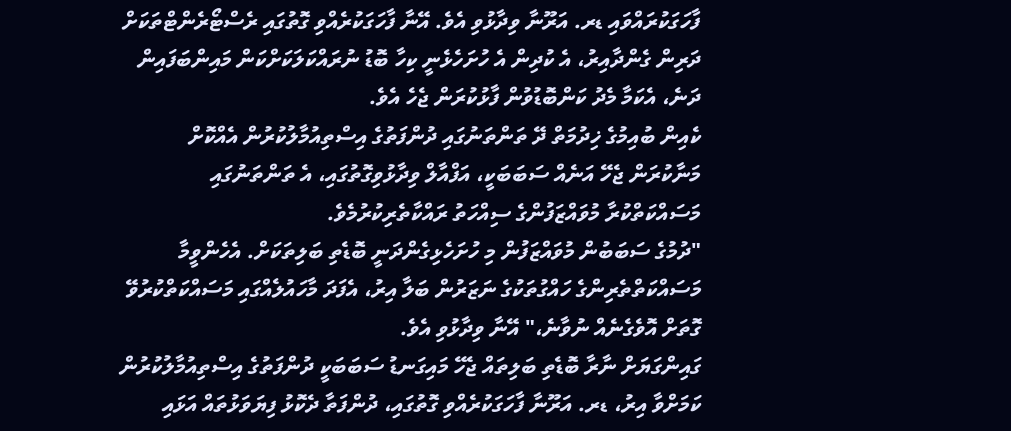ފާހަގަކުރައްވައި ޑރ. އަރޫނާ ވިދާޅުވި އެވެ. އޭނާ ފާހަގަކުރެއްވި ގޮތުގައި ރެސްޓޯރެންޓްތަކަށް ދަރިން ގެންދާއިރު، އެ ކުދިން އެ ހުށަހެޅެނީ ކިހާ ބޮޑު ނުރައްކަލަކަށްކަން މައިންބަފައިން ދަނެ، އެކަމާ މެދު ކަންބޮޑުވުން ފާޅުކުރަން ޖެހެ އެވެ.
ކެއިން ބުއިމުގެ ޚިދުމަތް ދޭ ތަންތަނުގައި ދުންފަތުގެ އިސްތިއުމާލުކުރުން އެއްކޮށް މަނާކުރަން ޖެހޭ އަނެއް ސަބަބަކީ، އަފްއާލް ވިދާޅުވިގޮތުގައި، އެ ތަންތަނުގައި މަސައްކަތްކުރާ މުވައްޒަފުންގެ ސިއްހަތު ރައްކާތެރިކުރުމެވެ.
"ދުމުގެ ސަބަބުން މުވައްޒަފުން މި ހުށަހެޅިގެންދަނީ ބޮޑެތި ބަލިތަކަށް. އެހެންވީމާ މަސައްކަތްތެރިންގެ ހައްގުތަކުގެ ނަޒަރުން ބަލާ އިރު، އެފަދަ މާހައުލެއްގައި މަސައްކަތްކުރުވޭ ގޮތަށް އޮވެގެނެއް ނުވާނެ،" އޭނާ ވިދާޅުވި އެވެ.
ގައިންގަޔަށް ނާރާ ބޮޑެތި ބަލިތައް ޖެހޭ މައިގަނޑު ސަބަބަކީ ދުންފަތުގެ އިސްތިއުމާލުކުރުން ކަމަށްވާ އިރު، ޑރ. އަރޫނާ ފާހަގަކުރެއްވި ގޮތުގައި، ދުންފަތާ ދެކޮޅު ފިޔަވަޅުތައް އަޅައި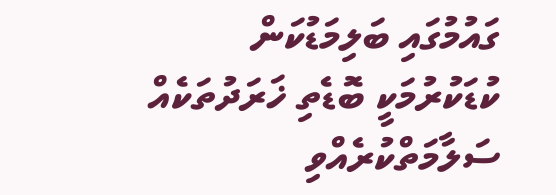ގައުމުގައި ބަލިމަޑުކަން ކުޑަކުރުމަކީ ބޮޑެތި ޚަރަދުތަކެއް ސަލާމަތްކުރެއްވި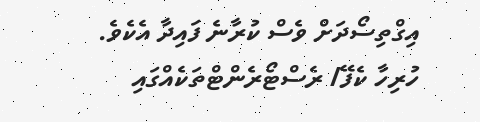އިގްތިސޯދަށް ވެސް ކުރާނެ ފައިދާ އެކެވެ.
ހުރިހާ ކެފޭ/ ރެސްޓޯރެންޓްތަކެއްގައި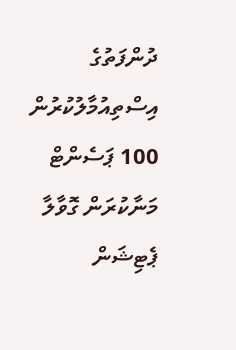ދުންފަތުގެ އިސްތިއުމާލުކުރުން 100 ޕަސެންޓް މަނާކުރަން ގޮވާލާ ޕެޓިޝަން